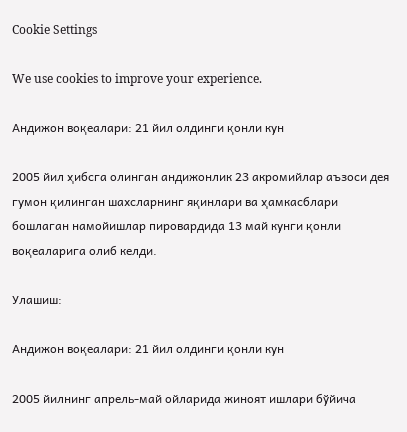Cookie Settings

We use cookies to improve your experience.

Андижон воқеалари: 21 йил олдинги қонли кун

2005 йил ҳибсга олинган андижонлик 23 акромийлар аъзоси дея гумон қилинган шахсларнинг яқинлари ва ҳамкасблари бошлаган намойишлар пировардида 13 май кунги қонли воқеаларига олиб келди.

Улашиш:

Андижон воқеалари: 21 йил олдинги қонли кун

2005 йилнинг апрель-май ойларида жиноят ишлари бўйича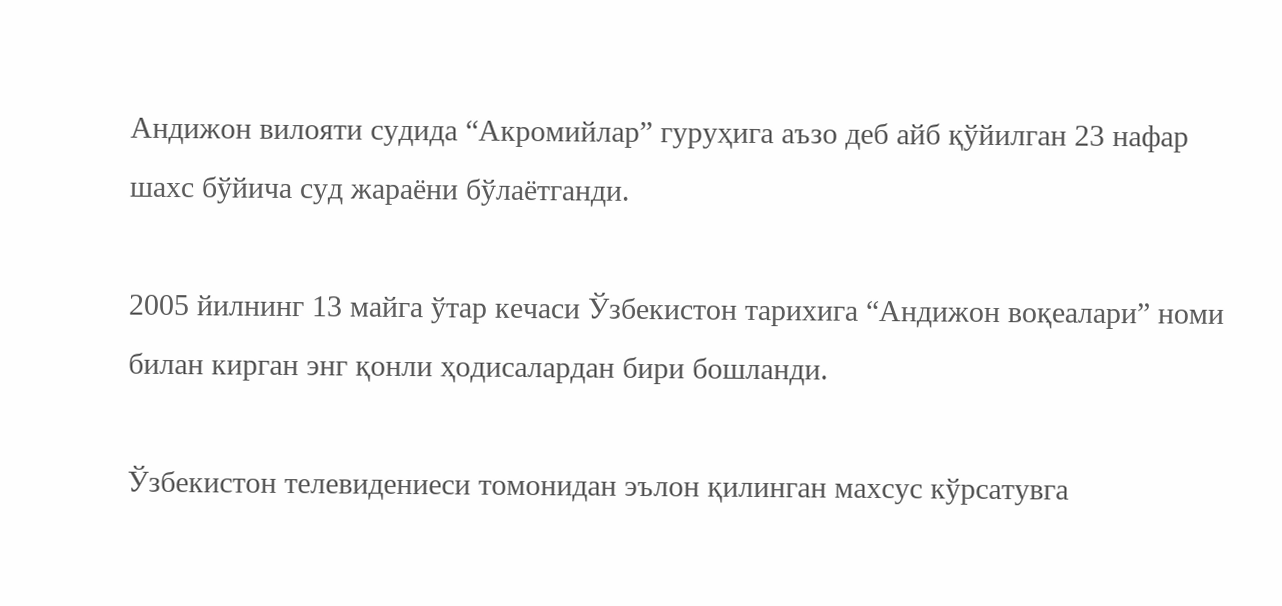Андижон вилояти судида “Акромийлар” гуруҳига аъзо деб айб қўйилган 23 нафар шахс бўйича суд жараёни бўлаётганди.

2005 йилнинг 13 майга ўтар кечаси Ўзбекистон тарихига “Андижон воқеалари” номи билан кирган энг қонли ҳодисалардан бири бошланди.

Ўзбекистон телевидениеси томонидан эълон қилинган махсус кўрсатувга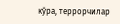кўра, террорчилар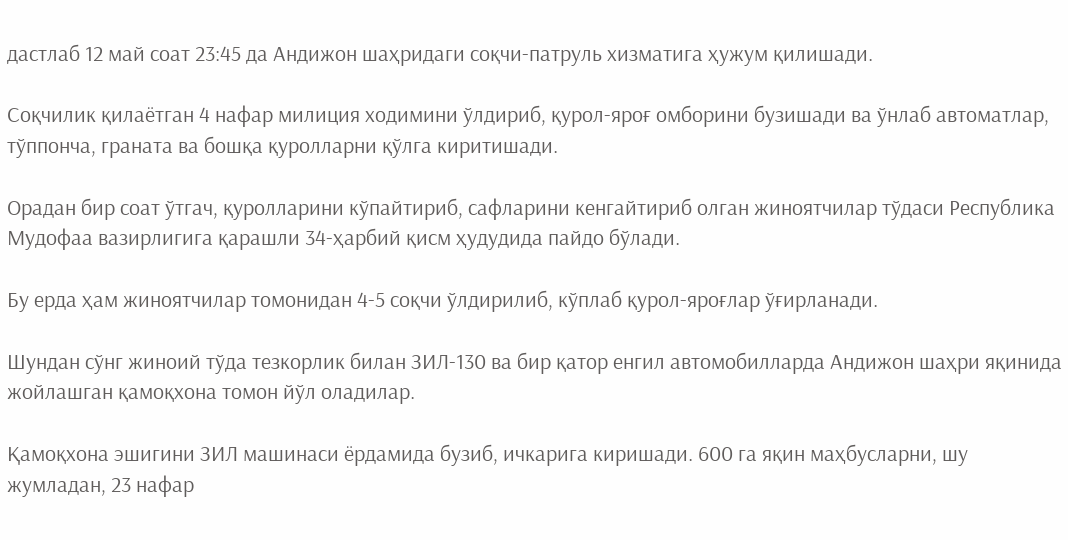дастлаб 12 май соат 23:45 да Андижон шаҳридаги соқчи-патруль хизматига ҳужум қилишади.

Соқчилик қилаётган 4 нафар милиция ходимини ўлдириб, қурол-яроғ омборини бузишади ва ўнлаб автоматлар, тўппонча, граната ва бошқа қуролларни қўлга киритишади.

Орадан бир соат ўтгач, қуролларини кўпайтириб, сафларини кенгайтириб олган жиноятчилар тўдаси Республика Мудофаа вазирлигига қарашли 34-ҳарбий қисм ҳудудида пайдо бўлади.

Бу ерда ҳам жиноятчилар томонидан 4-5 соқчи ўлдирилиб, кўплаб қурол-яроғлар ўғирланади.

Шундан сўнг жиноий тўда тезкорлик билан ЗИЛ-130 ва бир қатор енгил автомобилларда Андижон шаҳри яқинида жойлашган қамоқхона томон йўл оладилар.

Қамоқхона эшигини ЗИЛ машинаси ёрдамида бузиб, ичкарига киришади. 600 га яқин маҳбусларни, шу жумладан, 23 нафар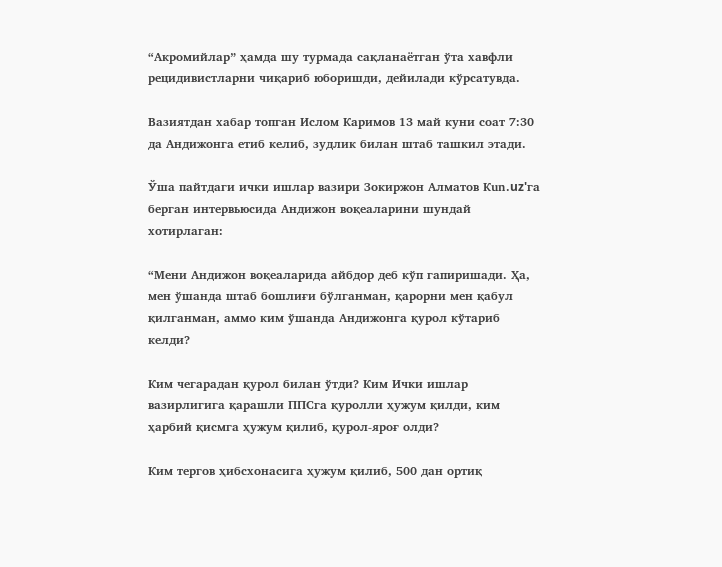“Акромийлар” ҳамда шу турмада сақланаётган ўта хавфли рецидивистларни чиқариб юборишди, дейилади кўрсатувда.

Вазиятдан хабар топган Ислом Каримов 13 май куни соат 7:30 да Андижонга етиб келиб, зудлик билан штаб ташкил этади.

Ўша пайтдаги ички ишлар вазири Зокиржон Алматов Кun.uz'га берган интервьюсида Андижон воқеаларини шундай хотирлаган:

“Мени Андижон воқеаларида айбдор деб кўп гапиришади. Ҳа, мен ўшанда штаб бошлиғи бўлганман, қарорни мен қабул қилганман, аммо ким ўшанда Андижонга қурол кўтариб келди?

Ким чегарадан қурол билан ўтди? Ким Ички ишлар вазирлигига қарашли ППСга қуролли ҳужум қилди, ким ҳарбий қисмга ҳужум қилиб, қурол-яроғ олди?

Ким тергов ҳибсхонасига ҳужум қилиб, 500 дан ортиқ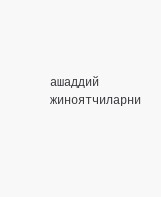ашаддий жиноятчиларни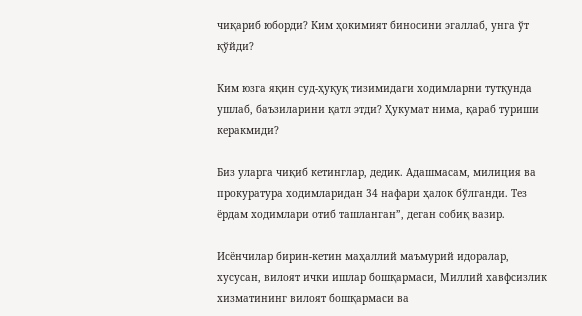чиқариб юборди? Ким ҳокимият биносини эгаллаб, унга ўт қўйди?

Ким юзга яқин суд-ҳуқуқ тизимидаги ходимларни тутқунда ушлаб, баъзиларини қатл этди? Ҳукумат нима, қараб туриши керакмиди?

Биз уларга чиқиб кетинглар, дедик. Адашмасам, милиция ва прокуратура ходимларидан 34 нафари ҳалок бўлганди. Тез ёрдам ходимлари отиб ташланган”, деган собиқ вазир.

Исёнчилар бирин-кетин маҳаллий маъмурий идоралар, хусусан, вилоят ички ишлар бошқармаси, Миллий хавфсизлик хизматининг вилоят бошқармаси ва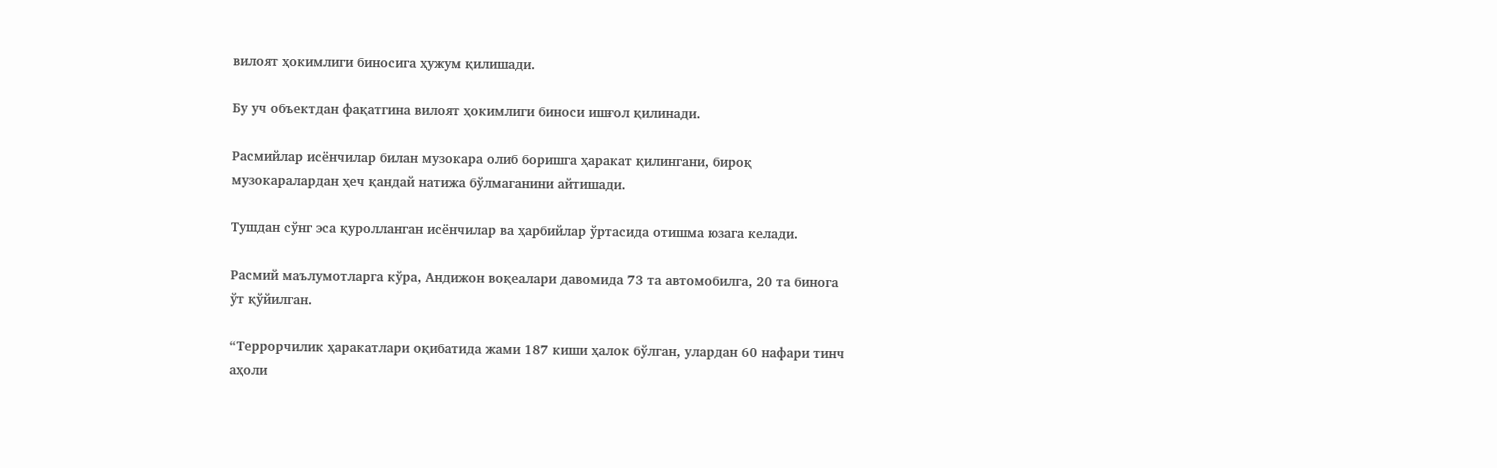вилоят ҳокимлиги биносига ҳужум қилишади.

Бу уч объектдан фақатгина вилоят ҳокимлиги биноси ишғол қилинади.

Расмийлар исёнчилар билан музокара олиб боришга ҳаракат қилингани, бироқ музокаралардан ҳеч қандай натижа бўлмаганини айтишади.

Тушдан сўнг эса қуролланган исёнчилар ва ҳарбийлар ўртасида отишма юзага келади.

Расмий маълумотларга кўра, Андижон воқеалари давомида 73 та автомобилга, 20 та бинога ўт қўйилган.

“Террорчилик ҳаракатлари оқибатида жами 187 киши ҳалок бўлган, улардан 60 нафари тинч аҳоли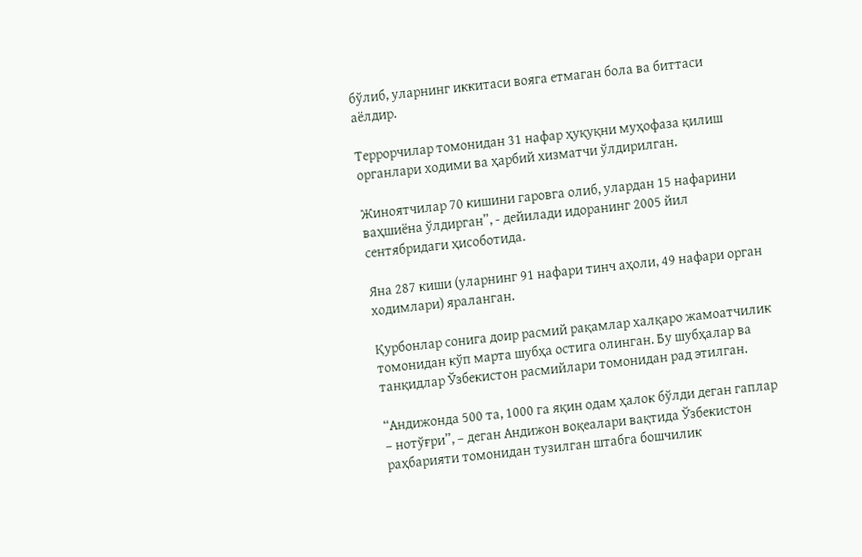бўлиб, уларнинг иккитаси вояга етмаган бола ва биттаси аёлдир.

Террорчилар томонидан 31 нафар ҳуқуқни муҳофаза қилиш органлари ходими ва ҳарбий хизматчи ўлдирилган.

Жиноятчилар 70 кишини гаровга олиб, улардан 15 нафарини ваҳшиёна ўлдирган”, - дейилади идоранинг 2005 йил сентябридаги ҳисоботида.

Яна 287 киши (уларнинг 91 нафари тинч аҳоли, 49 нафари орган ходимлари) яраланган.

Қурбонлар сонига доир расмий рақамлар халқаро жамоатчилик томонидан кўп марта шубҳа остига олинган. Бу шубҳалар ва танқидлар Ўзбекистон расмийлари томонидан рад этилган.

“Андижонда 500 та, 1000 га яқин одам ҳалок бўлди деган гаплар – нотўғри”, – деган Андижон воқеалари вақтида Ўзбекистон раҳбарияти томонидан тузилган штабга бошчилик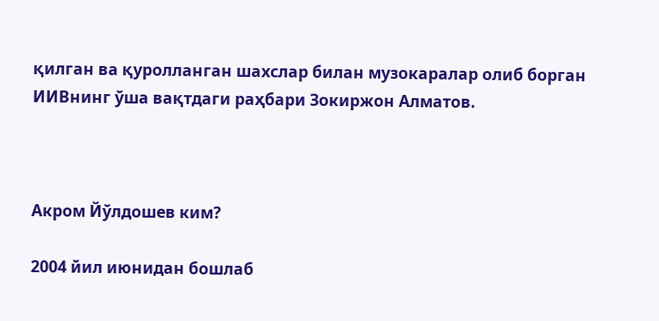қилган ва қуролланган шахслар билан музокаралар олиб борган ИИВнинг ўша вақтдаги раҳбари Зокиржон Алматов.



Акром Йўлдошев ким?

2004 йил июнидан бошлаб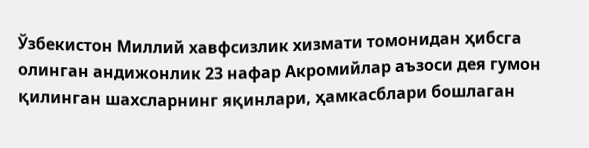Ўзбекистон Миллий хавфсизлик хизмати томонидан ҳибсга олинган андижонлик 23 нафар Акромийлар аъзоси дея гумон қилинган шахсларнинг яқинлари, ҳамкасблари бошлаган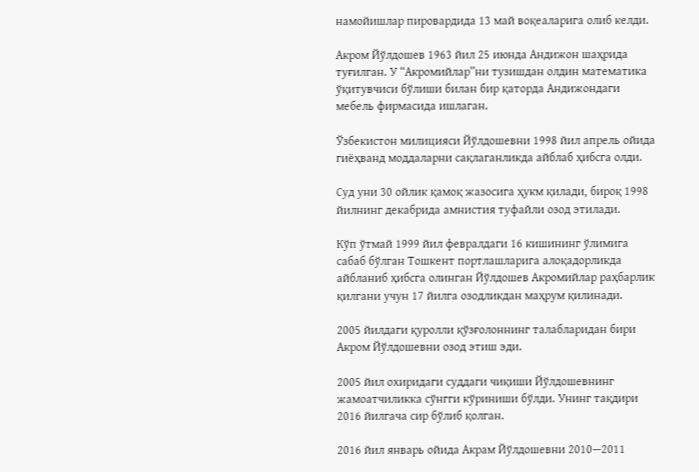намойишлар пировардида 13 май воқеаларига олиб келди.

Акром Йўлдошев 1963 йил 25 июнда Андижон шаҳрида туғилган. У “Акромийлар”ни тузишдан олдин математика ўқитувчиси бўлиши билан бир қаторда Андижондаги мебель фирмасида ишлаган.

Ўзбекистон милицияси Йўлдошевни 1998 йил апрель ойида гиёҳванд моддаларни сақлаганликда айблаб ҳибсга олди.

Суд уни 30 ойлик қамоқ жазосига ҳукм қилади, бироқ 1998 йилнинг декабрида амнистия туфайли озод этилади.

Кўп ўтмай 1999 йил февралдаги 16 кишининг ўлимига сабаб бўлган Тошкент портлашларига алоқадорликда айбланиб ҳибсга олинган Йўлдошев Акромийлар раҳбарлик қилгани учун 17 йилга озодликдан маҳрум қилинади.

2005 йилдаги қуролли қўзғолоннинг талабларидан бири Акром Йўлдошевни озод этиш эди.

2005 йил охиридаги суддаги чиқиши Йўлдошевнинг жамоатчиликка сўнгги кўриниши бўлди. Унинг тақдири 2016 йилгача сир бўлиб қолган.

2016 йил январь ойида Акрам Йўлдошевни 2010—2011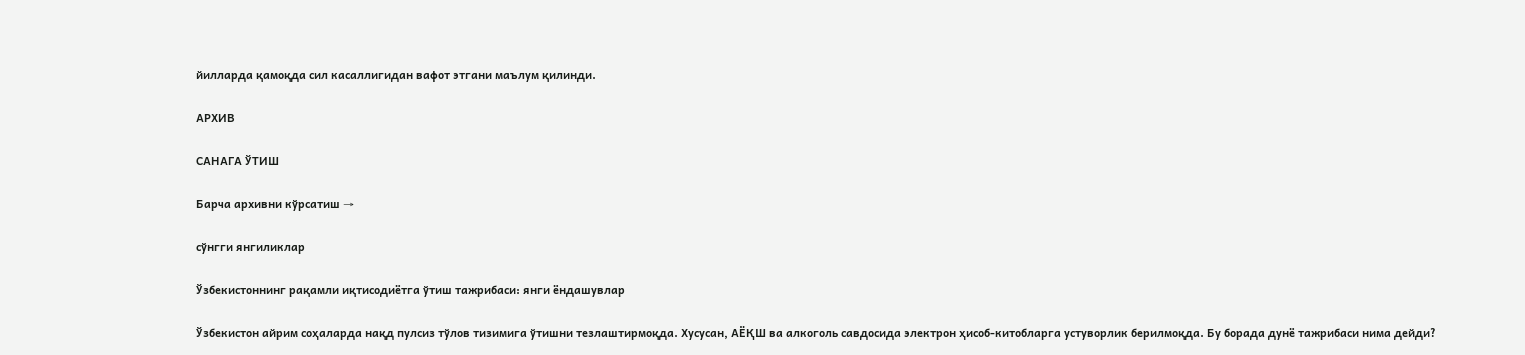йилларда қамоқда сил касаллигидан вафот этгани маълум қилинди.

АРХИВ

САНАГА ЎТИШ

Барча архивни кўрсатиш →

сўнгги янгиликлар

Ўзбекистоннинг рақамли иқтисодиётга ўтиш тажрибаси: янги ёндашувлар

Ўзбекистон айрим соҳаларда нақд пулсиз тўлов тизимига ўтишни тезлаштирмоқда. Хусусан, АЁҚШ ва алкоголь савдосида электрон ҳисоб-китобларга устуворлик берилмоқда. Бу борада дунё тажрибаси нима дейди?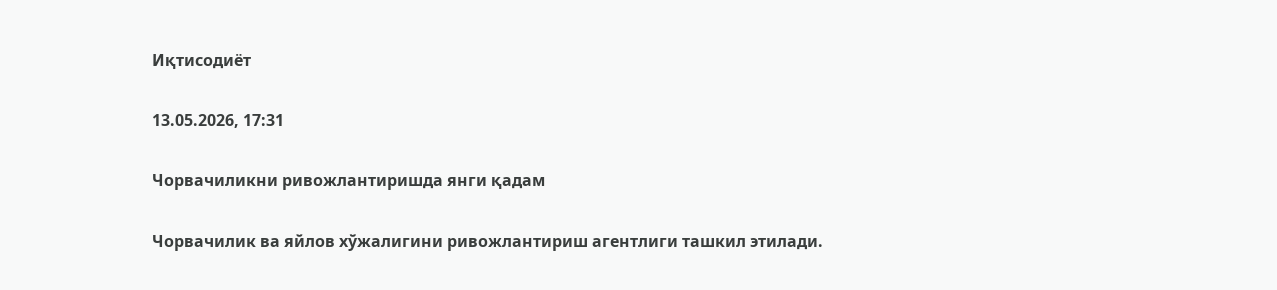Иқтисодиёт

13.05.2026, 17:31

Чорвачиликни ривожлантиришда янги қадам

Чорвачилик ва яйлов хўжалигини ривожлантириш агентлиги ташкил этилади.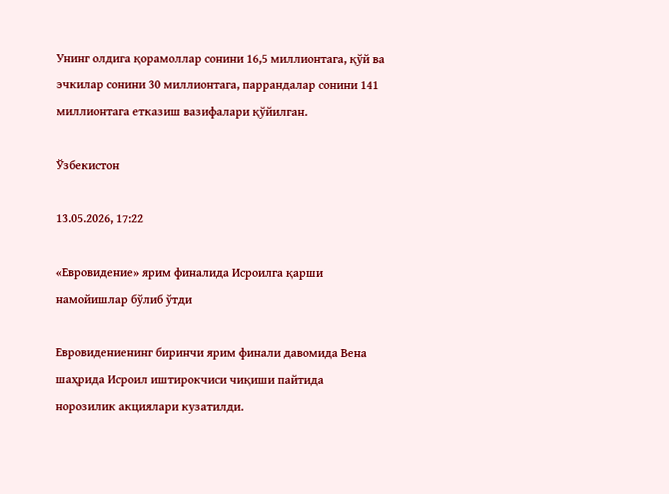Унинг олдига қорамоллар сонини 16,5 миллионтага, қўй ва эчкилар сонини 30 миллионтага, паррандалар сонини 141 миллионтага етказиш вазифалари қўйилган.

Ўзбекистон

13.05.2026, 17:22

«Евровидение» ярим финалида Исроилга қарши намойишлар бўлиб ўтди

Евровидениенинг биринчи ярим финали давомида Вена шаҳрида Исроил иштирокчиси чиқиши пайтида норозилик акциялари кузатилди.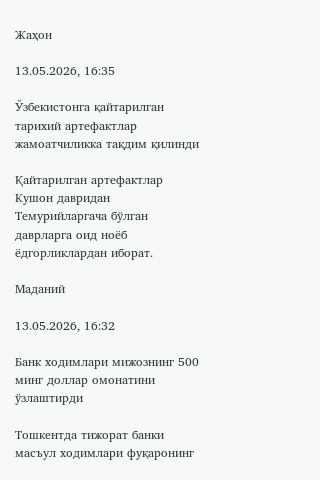Жаҳон

13.05.2026, 16:35

Ўзбекистонга қайтарилган тарихий артефактлар жамоатчиликка тақдим қилинди

Қайтарилган артефактлар Кушон давридан Темурийларгача бўлган даврларга оид ноёб ёдгорликлардан иборат.

Маданий

13.05.2026, 16:32

Банк ходимлари мижознинг 500 минг доллар омонатини ўзлаштирди

Тошкентда тижорат банки масъул ходимлари фуқаронинг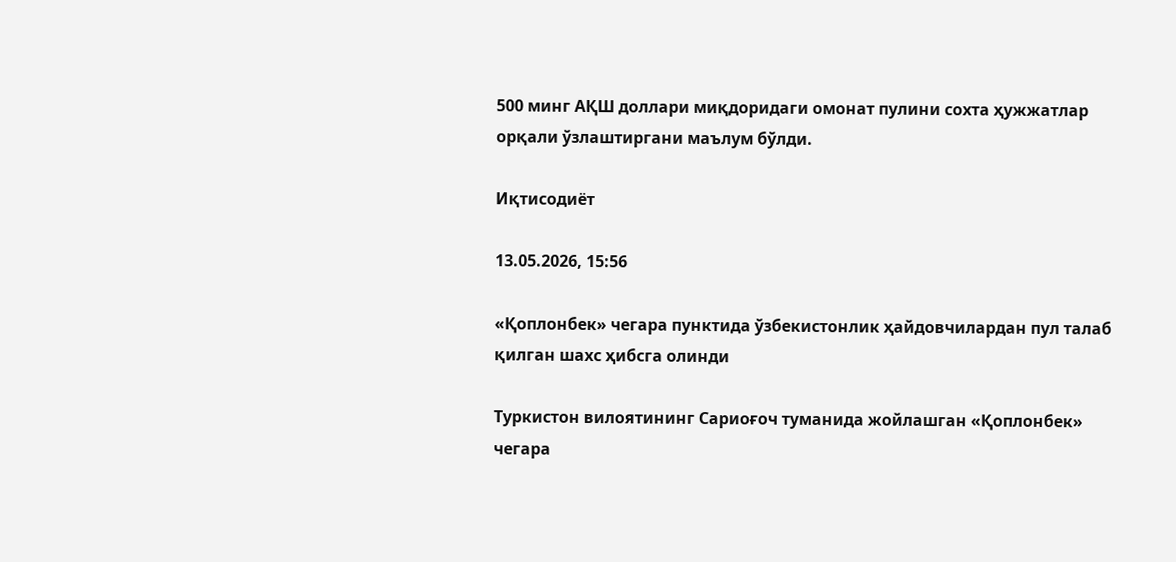500 минг АҚШ доллари миқдоридаги омонат пулини сохта ҳужжатлар орқали ўзлаштиргани маълум бўлди.

Иқтисодиёт

13.05.2026, 15:56

«Қоплонбек» чегара пунктида ўзбекистонлик ҳайдовчилардан пул талаб қилган шахс ҳибсга олинди

Туркистон вилоятининг Сариоғоч туманида жойлашган «Қоплонбек» чегара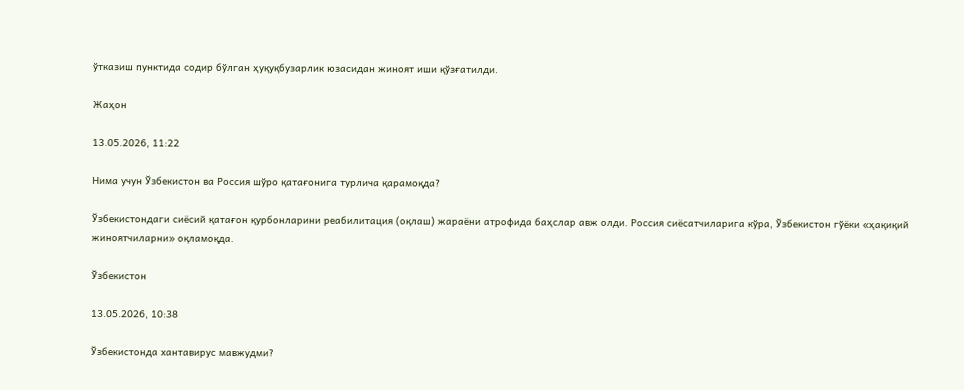ўтказиш пунктида содир бўлган ҳуқуқбузарлик юзасидан жиноят иши қўзғатилди.

Жаҳон

13.05.2026, 11:22

Нима учун Ўзбекистон ва Россия шўро қатағонига турлича қарамоқда?

Ўзбекистондаги сиёсий қатағон қурбонларини реабилитация (оқлаш) жараёни атрофида баҳслар авж олди. Россия сиёсатчиларига кўра, Ўзбекистон гўёки «ҳақиқий жиноятчиларни» оқламоқда.

Ўзбекистон

13.05.2026, 10:38

Ўзбекистонда хантавирус мавжудми?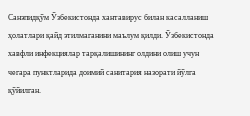Санэпидқўм Ўзбекистонда хантавирус билан касалланиш ҳолатлари қайд этилмаганини маълум қилди. Ўзбекистонда хавфли инфекциялар тарқалишининг олдини олиш учун чегара пунктларида доимий санитария назорати йўлга қўйилган.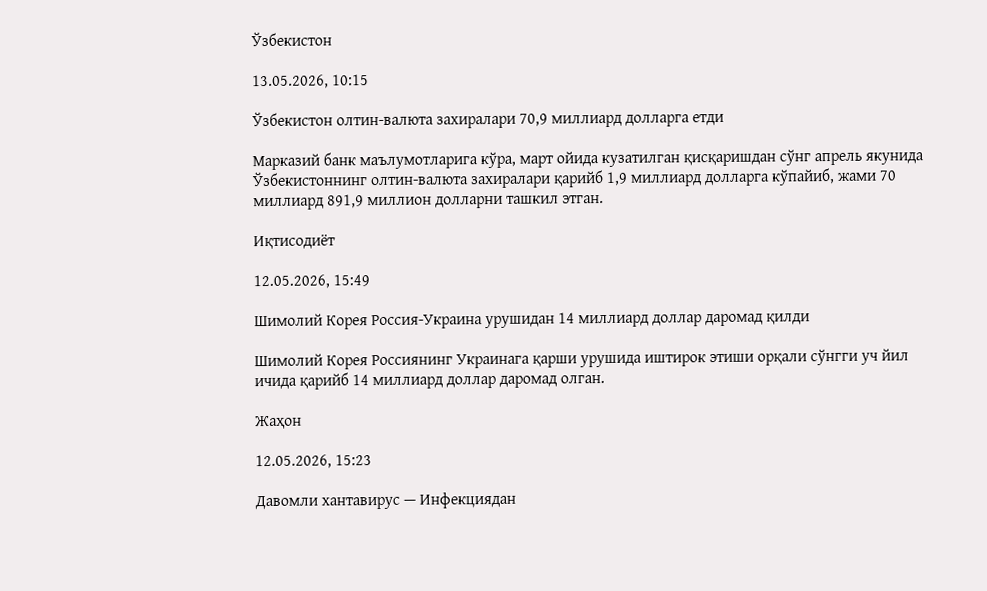Ўзбекистон

13.05.2026, 10:15

Ўзбекистон олтин-валюта захиралари 70,9 миллиард долларга етди

Марказий банк маълумотларига кўра, март ойида кузатилган қисқаришдан сўнг апрель якунида Ўзбекистоннинг олтин-валюта захиралари қарийб 1,9 миллиард долларга кўпайиб, жами 70 миллиард 891,9 миллион долларни ташкил этган.

Иқтисодиёт

12.05.2026, 15:49

Шимолий Корея Россия-Украина урушидан 14 миллиард доллар даромад қилди

Шимолий Корея Россиянинг Украинага қарши урушида иштирок этиши орқали сўнгги уч йил ичида қарийб 14 миллиард доллар даромад олган.

Жаҳон

12.05.2026, 15:23

Давомли хантавирус — Инфекциядан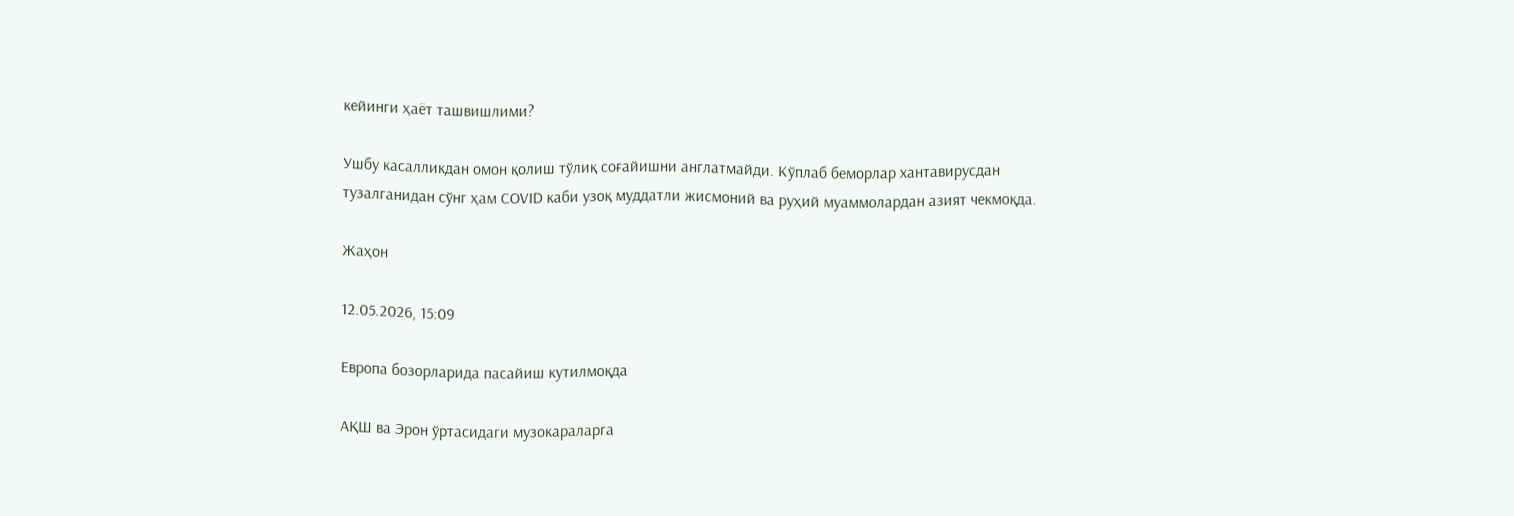кейинги ҳаёт ташвишлими?

Ушбу касалликдан омон қолиш тўлиқ соғайишни англатмайди. Кўплаб беморлар хантавирусдан тузалганидан сўнг ҳам COVID каби узоқ муддатли жисмоний ва руҳий муаммолардан азият чекмоқда.

Жаҳон

12.05.2026, 15:09

Европа бозорларида пасайиш кутилмоқда

АҚШ ва Эрон ўртасидаги музокараларга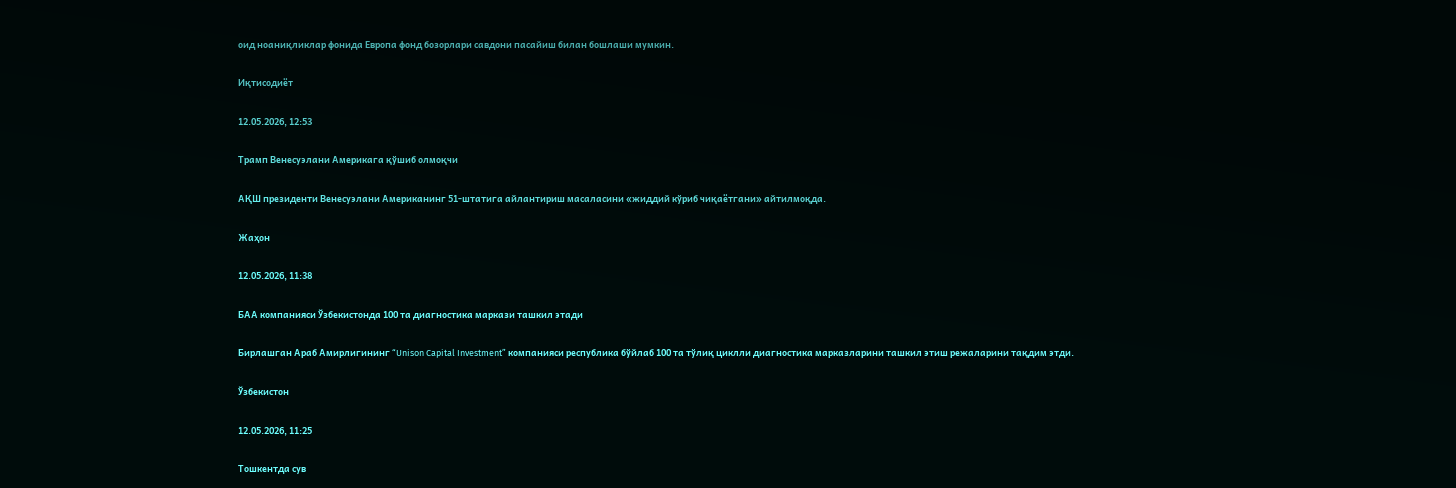оид ноаниқликлар фонида Европа фонд бозорлари савдони пасайиш билан бошлаши мумкин.

Иқтисодиёт

12.05.2026, 12:53

Трамп Венесуэлани Америкага қўшиб олмоқчи

АҚШ президенти Венесуэлани Американинг 51-штатига айлантириш масаласини «жиддий кўриб чиқаётгани» айтилмоқда.

Жаҳон

12.05.2026, 11:38

БАА компанияси Ўзбекистонда 100 та диагностика маркази ташкил этади

Бирлашган Араб Амирлигининг “Unison Capital Investment” компанияси республика бўйлаб 100 та тўлиқ циклли диагностика марказларини ташкил этиш режаларини тақдим этди.

Ўзбекистон

12.05.2026, 11:25

Тошкентда сув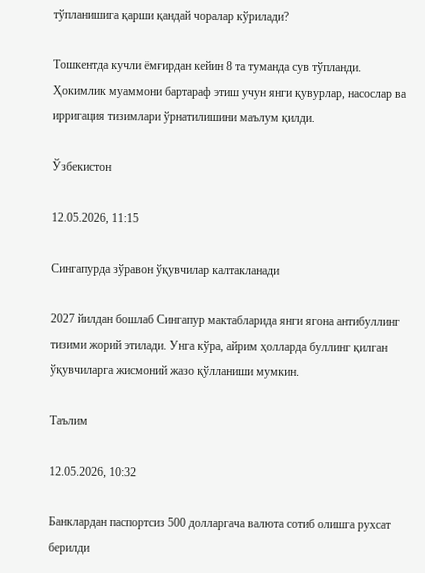тўпланишига қарши қандай чоралар кўрилади?

Тошкентда кучли ёмғирдан кейин 8 та туманда сув тўпланди. Ҳокимлик муаммони бартараф этиш учун янги қувурлар, насослар ва ирригация тизимлари ўрнатилишини маълум қилди.

Ўзбекистон

12.05.2026, 11:15

Сингапурда зўравон ўқувчилар калтакланади

2027 йилдан бошлаб Сингапур мактабларида янги ягона антибуллинг тизими жорий этилади. Унга кўра, айрим ҳолларда буллинг қилган ўқувчиларга жисмоний жазо қўлланиши мумкин.

Таълим

12.05.2026, 10:32

Банклардан паспортсиз 500 долларгача валюта сотиб олишга рухсат берилди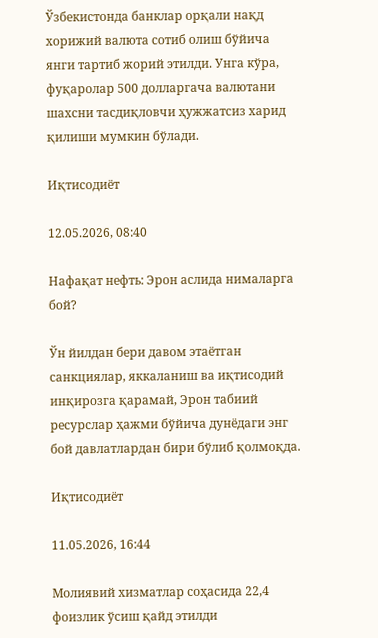Ўзбекистонда банклар орқали нақд хорижий валюта сотиб олиш бўйича янги тартиб жорий этилди. Унга кўра, фуқаролар 500 долларгача валютани шахсни тасдиқловчи ҳужжатсиз харид қилиши мумкин бўлади.

Иқтисодиёт

12.05.2026, 08:40

Нафақат нефть: Эрон аслида нималарга бой?

Ўн йилдан бери давом этаётган санкциялар, яккаланиш ва иқтисодий инқирозга қарамай, Эрон табиий ресурслар ҳажми бўйича дунёдаги энг бой давлатлардан бири бўлиб қолмоқда.

Иқтисодиёт

11.05.2026, 16:44

Молиявий хизматлар соҳасида 22,4 фоизлик ўсиш қайд этилди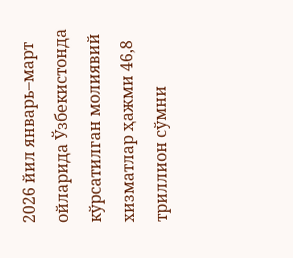2026 йил январь–март ойларида Ўзбекистонда кўрсатилган молиявий хизматлар ҳажми 46,8 триллион сўмни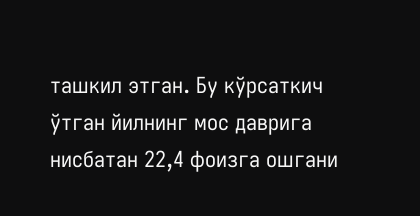ташкил этган. Бу кўрсаткич ўтган йилнинг мос даврига нисбатан 22,4 фоизга ошгани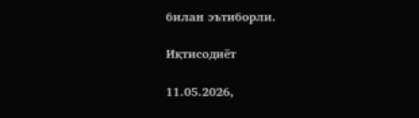билан эътиборли.

Иқтисодиёт

11.05.2026,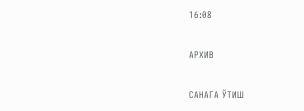16:08

АРХИВ

САНАГА ЎТИШ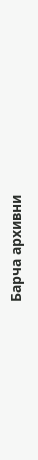Барча архивни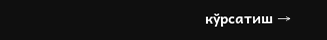кўрсатиш →